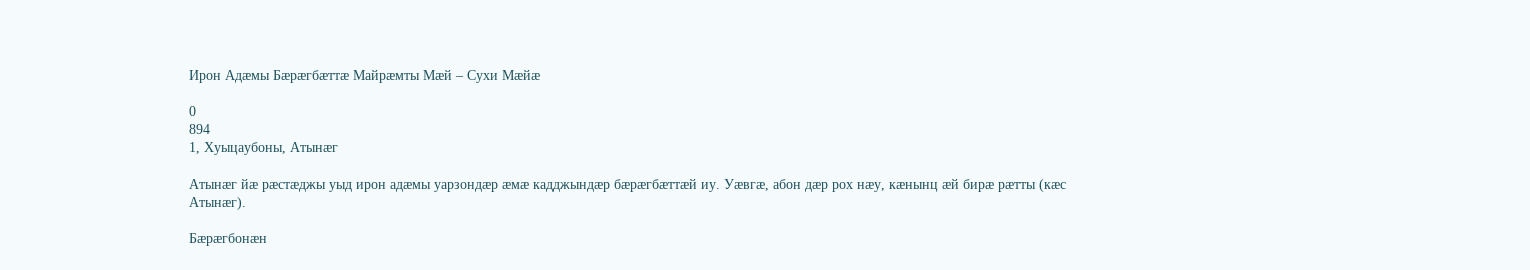Ирон Адæмы Бæрæгбæттæ Майрæмты Мæй – Сухи Мæйæ

0
894
1, Хуыцаубоны, Атынæг

Атынæг йæ рæстæджы уыд ирон адæмы уарзондæр æмæ кадджындæр бæрæгбæттæй иу. Уæвгæ, абон дæр рох нæу, кæнынц æй бирæ рæтты (кæс Атынæг).

Бæрæгбонæн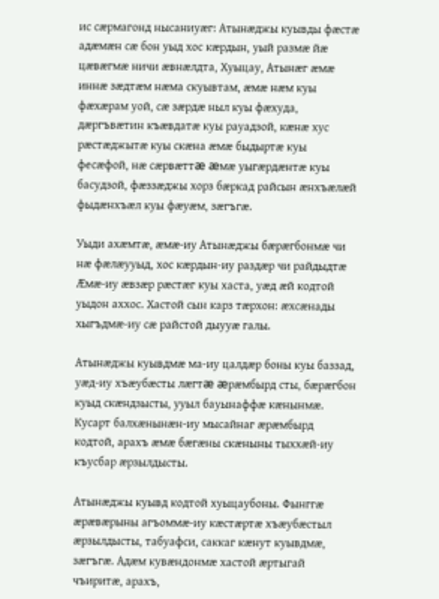ис сæрмагонд нысаниуæг: Атынæджы куывды фæстæ адæмæн сæ бон уыд хос кæрдын, уый размæ йæ цæвæгмæ ничи æвнæлдта, Хуыцау, Атынæг æмæ иннæ зæдтæм нæма скуывтам, æмæ нæм куы фæхæрам уой, сæ зæрдæ ныл куы фæхуда, дæргъвæтин къæвдатæ куы рауадзой, кæнæ хус рæстæджытæ куы скæна æмæ быдыртæ куы фесæфой, нæ сæрвæттæ æмæ уыгæрдæнтæ куы басудзой, фæззæджы хорз бæркад райсын æнхъæлæй фыдæнхъæл куы фæуæм, зæгъгæ.

Уыди ахæмтæ, æмæ-иу Атынæджы бæрæгбонмæ чи нæ фæлæууыд, хос кæрдын-иу раздæр чи райдыдтæ Æмæ-иу æвзæр рæстæг куы хаста, уæд æй кодтой уыдон аххос. Хастой сын карз тæрхон: æхсæнады хыгъдмæ-иу сæ райстой дыууæ галы.

Атынæджы куывдмæ ма-иу цалдæр боны куы баззад, уæд-иу хъæубæсты лæгтæ æрæмбырд сты, бæрæгбон куыд скæндзысты, ууыл бауынаффæ кæнынмæ. Кусарт балхæнынæн-иу мысайнаг æрæмбырд кодтой, арахъ æмæ бæгæны скæныны тыххæй-иу къусбар æрзылдысты.

Атынæджы куывд кодтой хуыцаубоны. Фынггæ æрæвæрыны агъоммæ-иу кæстæртæ хъæубæстыл æрзылдысты, табуафси, саккаг кæнут куывдмæ, зæгъгæ. Адæм кувæндонмæ хастой æртыгай чъиритæ, арахъ,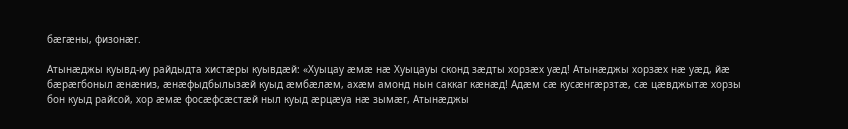бæгæны, физонæг.

Атынæджы куывд-иу райдыдта хистæры куывдæй: «Хуыцау æмæ нæ Хуыцауы сконд зæдты хорзæх уæд! Атынæджы хорзæх нæ уæд, йæ бæрæгбоныл æнæниз, æнæфыдбылызæй куыд æмбæлæм, ахæм амонд нын саккаг кæнæд! Адæм сæ кусæнгæрзтæ, сæ цæвджытæ хорзы бон куыд райсой, хор æмæ фосæфсæстæй ныл куыд æрцæуа нæ зымæг, Атынæджы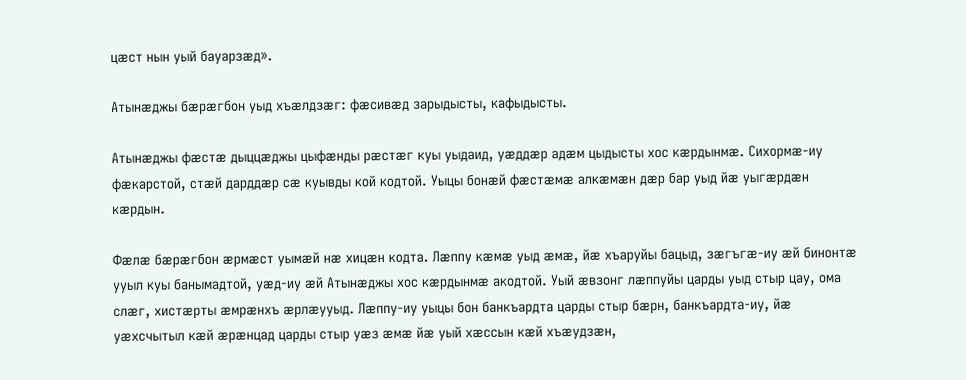цæст нын уый бауарзæд».

Атынæджы бæрæгбон уыд хъæлдзæг: фæсивæд зарыдысты, кафыдысты.

Атынæджы фæстæ дыццæджы цыфæнды рæстæг куы уыдаид, уæддæр адæм цыдысты хос кæрдынмæ. Сихормæ-иу фæкарстой, стæй дарддæр сæ куывды кой кодтой. Уыцы бонæй фæстæмæ алкæмæн дæр бар уыд йæ уыгæрдæн кæрдын.

Фæлæ бæрæгбон æрмæст уымæй нæ хицæн кодта. Лæппу кæмæ уыд æмæ, йæ хъаруйы бацыд, зæгъгæ-иу æй бинонтæ ууыл куы банымадтой, уæд-иу æй Атынæджы хос кæрдынмæ акодтой. Уый æвзонг лæппуйы царды уыд стыр цау, ома слæг, хистæрты æмрæнхъ æрлæууыд. Лæппу-иу уыцы бон банкъардта царды стыр бæрн, банкъардта-иу, йæ уæхсчытыл кæй æрæнцад царды стыр уæз æмæ йæ уый хæссын кæй хъæудзæн,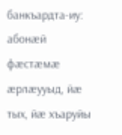банкъардта-иу: абонæй фæстæмæ æрлæууыд, йæ тых, йæ хъаруйы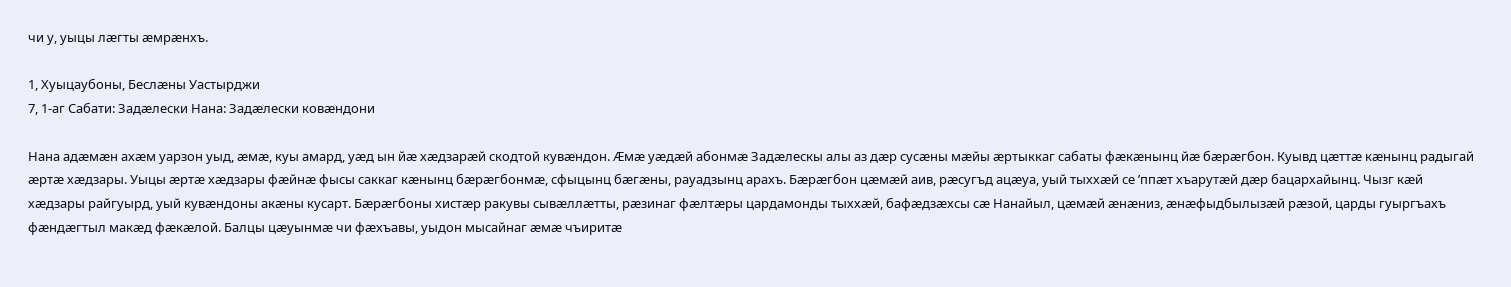чи у, уыцы лæгты æмрæнхъ.

1, Хуыцаубоны, Беслæны Уастырджи
7, 1-аг Сабати: Задæлески Нана: Задæлески ковæндони

Нана адæмæн ахæм уарзон уыд, æмæ, куы амард, уæд ын йæ хæдзарæй скодтой кувæндон. Æмæ уæдæй абонмæ Задæлескы алы аз дæр сусæны мæйы æртыккаг сабаты фæкæнынц йæ бæрæгбон. Куывд цæттæ кæнынц радыгай æртæ хæдзары. Уыцы æртæ хæдзары фæйнæ фысы саккаг кæнынц бæрæгбонмæ, сфыцынц бæгæны, рауадзынц арахъ. Бæрæгбон цæмæй аив, рæсугъд ацæуа, уый тыххæй се ’ппæт хъарутæй дæр бацархайынц. Чызг кæй хæдзары райгуырд, уый кувæндоны акæны кусарт. Бæрæгбоны хистæр ракувы сывæллæтты, рæзинаг фæлтæры цардамонды тыххæй, бафæдзæхсы сæ Нанайыл, цæмæй æнæниз, æнæфыдбылызæй рæзой, царды гуыргъахъ фæндæгтыл макæд фæкæлой. Балцы цæуынмæ чи фæхъавы, уыдон мысайнаг æмæ чъиритæ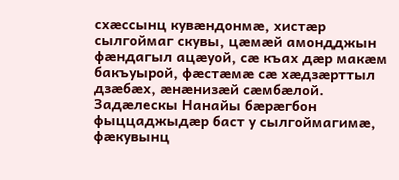схæссынц кувæндонмæ, хистæр сылгоймаг скувы, цæмæй амондджын фæндагыл ацæуой, сæ къах дæр макæм бакъуырой, фæстæмæ сæ хæдзæрттыл дзæбæх, æнæнизæй сæмбæлой. Задæлескы Нанайы бæрæгбон фыццаджыдæр баст у сылгоймагимæ, фæкувынц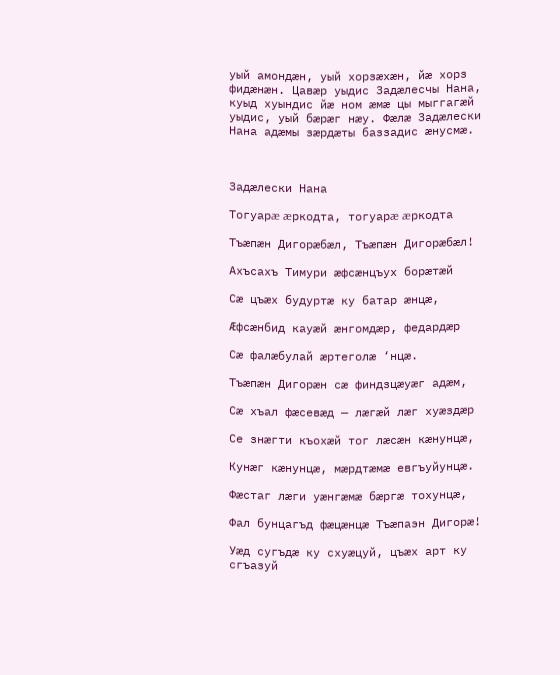уый амондæн, уый хорзæхæн, йæ хорз фидæнæн. Цавæр уыдис Задæлесчы Нана, куыд хуындис йæ ном æмæ цы мыггагæй уыдис, уый бæрæг нæу. Фæлæ Задæлески Нана адæмы зæрдæты баззадис æнусмæ.



Задæлески Нана

Тогуарæ æркодта, тогуарæ æркодта

Тъæпæн Дигорæбæл, Тъæпæн Дигорæбæл!

Ахъсахъ Тимури æфсæнцъух борæтæй

Сæ цъæх будуртæ ку батар æнцæ,

Æфсæнбид кауæй æнгомдæр, федардæр

Сæ фалæбулай æртеголæ ‘нцæ.

Тъæпæн Дигорæн сæ финдзцæуæг адæм,

Сæ хъал фæсевæд — лæгæй лæг хуæздæр

Се знæгти къохæй тог лæсæн кæнунцæ,

Кунæг кæнунцæ, мæрдтæмæ евгъуйунцæ.

Фæстаг лæги уæнгæмæ бæргæ тохунцæ,

Фал бунцагъд фæцæнцæ Тъæпаэн Дигорæ!

Уæд сугъдæ ку схуæцуй, цъæх арт ку сгъазуй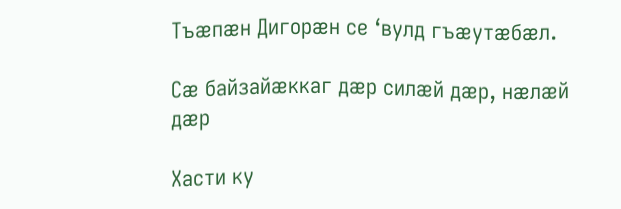Тъæпæн Дигорæн се ‘вулд гъæутæбæл.

Сæ байзайæккаг дæр силæй дæр, нæлæй дæр

Хасти ку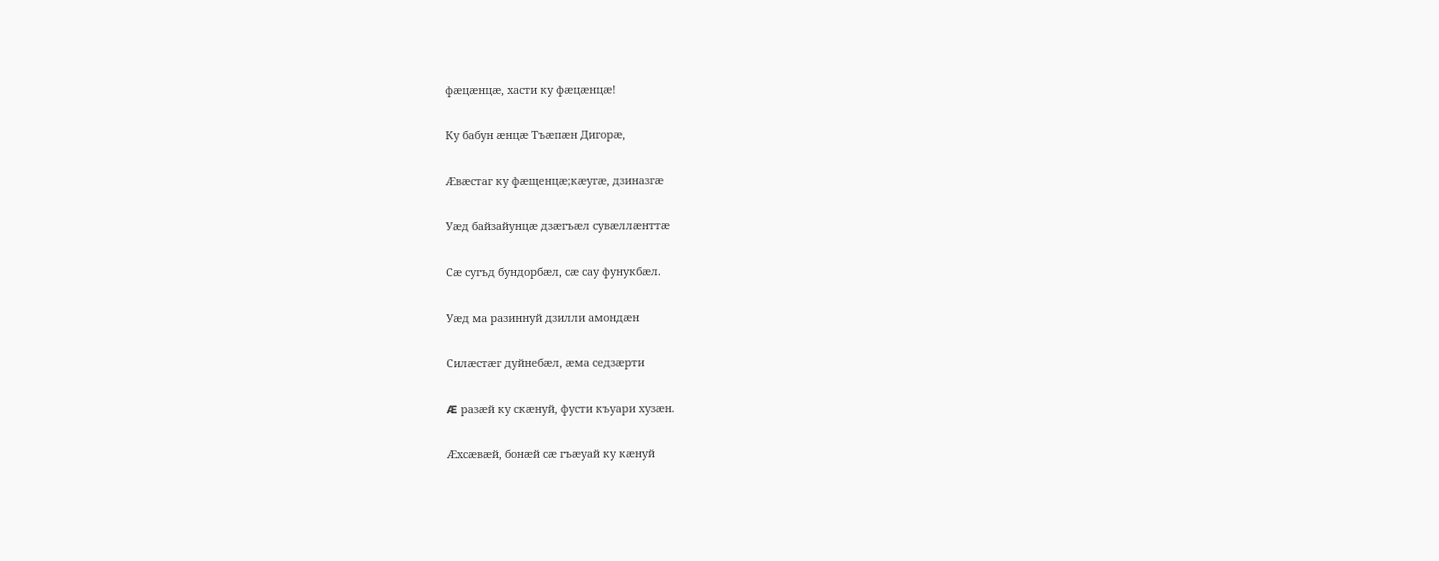фæцæнцæ, хасти ку фæцæнцæ!

Ку бабун æнцæ Тъæпæн Дигорæ,

Æвæстаг ку фæщенцæ;кæугæ, дзиназгæ

Уæд байзайунцæ дзæгъæл сувæллæнттæ

Сæ сугъд бундорбæл, сæ сау фунукбæл.

Уæд ма разиннуй дзилли амондæн

Силæстæг дуйнебæл, æма седзæрти

Æ разæй ку скæнуй, фусти къуари хузæн.

Æхсæвæй, бонæй сæ гъæуай ку кæнуй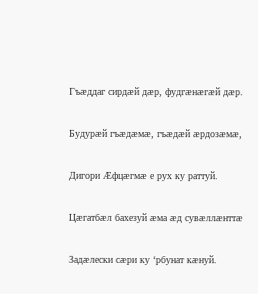Гъæддаг сирдæй дæр, фудгæнæгæй дæр.

Будурæй гъæдæмæ, гъæдæй æрдозæмæ,

Дигори Æфцæгмæ е рух ку раттуй.

Цæгатбæл бахезуй æма æд сувæллæнттæ

Задæлески сæри ку ‘рбунат кæнуй.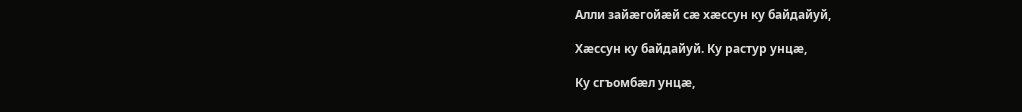Алли зайæгойæй сæ хæссун ку байдайуй,

Хæссун ку байдайуй. Ку растур унцæ,

Ку сгъомбæл унцæ,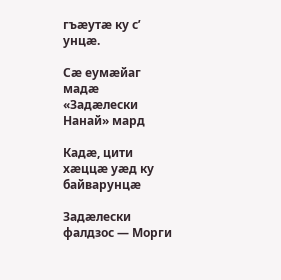гъæутæ ку с’ унцæ.

Сæ еумæйаг мадæ «Задæлески Нанай» мард

Кадæ, цити хæццæ уæд ку байварунцæ

Задæлески фалдзос — Морги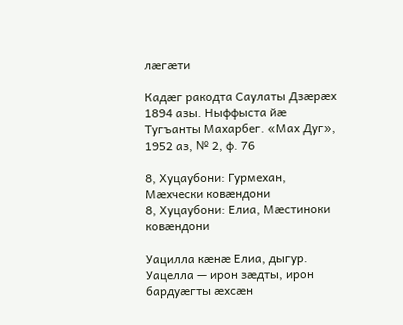лæгæти

Кадæг ракодта Саулаты Дзæрæх 1894 азы. Ныффыста йæ Тугъанты Махарбег. «Мах Дуг», 1952 аз, № 2, ф. 76

8, Хуцаубони: Гурмехан, Мæхчески ковæндони
8, Хуцаубони: Елиа, Мæстиноки ковæндони

Уацилла кæнæ Елиа, дыгур. Уацелла — ирон зæдты, ирон бардуæгты æхсæн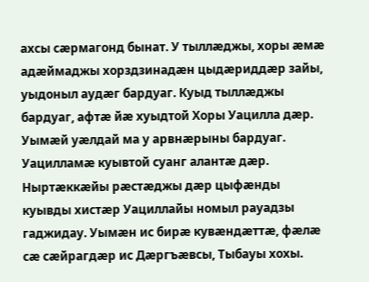ахсы сæрмагонд бынат. У тыллæджы, хоры æмæ адæймаджы хорздзинадæн цыдæриддæр зайы, уыдоныл аудæг бардуаг. Куыд тыллæджы бардуаг, афтæ йæ хуыдтой Хоры Уацилла дæр. Уымæй уæлдай ма у арвнæрыны бардуаг. Уацилламæ куывтой суанг алантæ дæр. Ныртæккæйы рæстæджы дæр цыфæнды куывды хистæр Уациллайы номыл рауадзы гаджидау. Уымæн ис бирæ кувæндæттæ, фæлæ сæ сæйрагдæр ис Дæргъæвсы, Тыбауы хохы.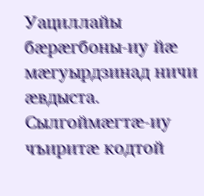Уациллайы бæрæгбоны-иу йæ мæгуырдзинад ничи æвдыста. Сылгоймæгтæ-иу чъиритæ кодтой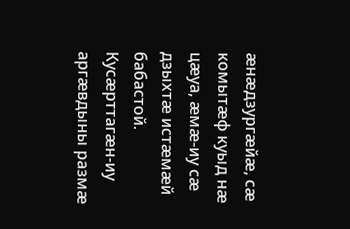æнæдзургæйæ, сæ комытæф куыд нæ цæуа, æмæ-иу сæ дзыхтæ истæмæй бабастой. Кусæрттагæн-иу аргæвдыны размæ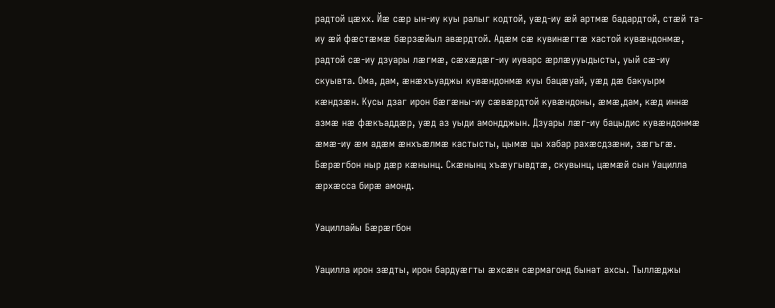радтой цæхх. Йæ сæр ын-иу куы ралыг кодтой, уæд-иу æй артмæ бадардтой, стæй та-иу æй фæстæмæ бæрзæйыл авæрдтой. Адæм сæ кувинæгтæ хастой кувæндонмæ, радтой сæ-иу дзуары лæгмæ, сæхæдæг-иу иуварс æрлæууыдысты, уый сæ-иу скуывта. Ома, дам, æнæхъуаджы кувæндонмæ куы бацæуай, уæд дæ бакуырм кæндзæн. Кусы дзаг ирон бæгæны-иу сæвæрдтой кувæндоны, æмæ,дам, кæд иннæ азмæ нæ фæкъаддæр, уæд аз уыди амондджын. Дзуары лæг-иу бацыдис кувæндонмæ æмæ-иу æм адæм æнхъæлмæ кастысты, цымæ цы хабар рахæсдзæни, зæгъгæ. Бæрæгбон ныр дæр кæнынц. Скæнынц хъæугывдтæ, скувынц, цæмæй сын Уацилла æрхæсса бирæ амонд.

Уациллайы Бæрæгбон

Уацилла ирон зæдты, ирон бардуæгты æхсæн сæрмагонд бынат ахсы. Тыллæджы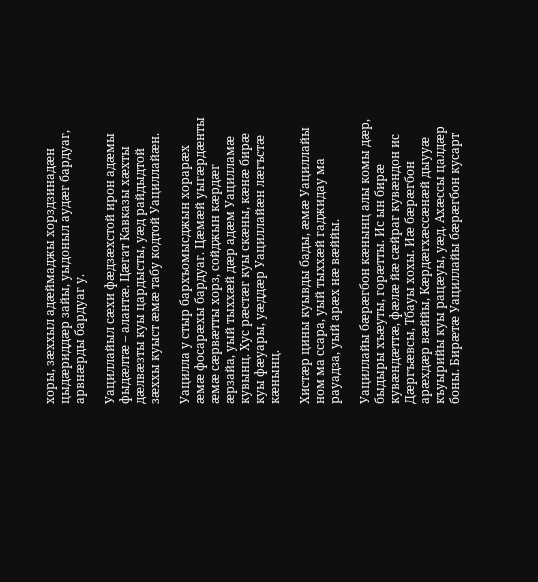хоры, зæххыл адæймаджы хорздзинадæн цыдæриддæр зайы, уыдоныл аудæг бардуаг, арвнæрды бардуаг у.

Уациллайыл сæхи фæдзæхстой ирон адæмы фыдæлтæ – алантæ. Цæгат Кавказы хæхты дæлвæзты куы цардысты, уæд райдыдтой зæххы куыст æмæ табу кодтой Уациллайæн.

Уацилла у стыр бархъомысджын хорарæх æмæ фосарæхы бардуаг. Цæмæй уыгæрдæнты æмæ сæрвæтты хорз, сойджын кæрдæг æрзайа, уый тыххæй дæр адæм Уацилламæ кувынц. Хус рæстæг куы скæны, кæнæ бирæ куы фæуары, уæддæр Уациллайæн лæгъстæ кæнынц.

Хистæр цины куывды бады, æмæ Уациллайы ном ма ссара, уый тыххæй гаджидау ма рауадза, уый арæх нæ вæййы.

Уациллайы бæрæгбон кæнынц алы комы дæр, быдыры хъæуты, горæтты. Ис ын бирæ кувæндæттæ, фæлæ йæ сæйраг кувæндон ис Дæргъæвсы, Тбауы хохы. Иæ бæрæгбон арæхдæр вæййы, Кæрдæгхæссæнæй дыууæ къуырийы куы рацæуы, уæд. Ахæссы цалдæр боны. Бирæтæ Уациллайы бæрæгбон кусарт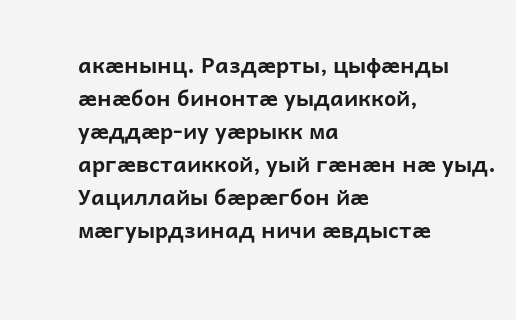акæнынц. Раздæрты, цыфæнды æнæбон бинонтæ уыдаиккой, уæддæр-иу уæрыкк ма аргæвстаиккой, уый гæнæн нæ уыд. Уациллайы бæрæгбон йæ мæгуырдзинад ничи æвдыстæ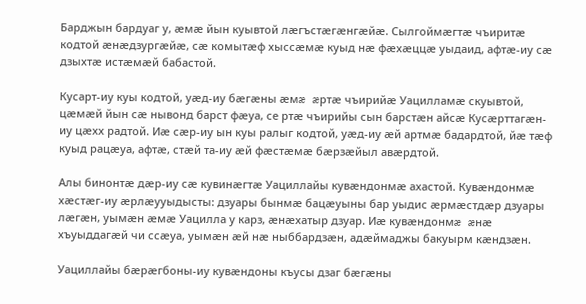Барджын бардуаг у, æмæ йын куывтой лæгъстæгæнгæйæ. Сылгоймæгтæ чъиритæ кодтой æнæдзургæйæ, сæ комытæф хыссæмæ куыд нæ фæхæццæ уыдаид, афтæ-иу сæ дзыхтæ истæмæй бабастой.

Кусарт-иу куы кодтой, уæд-иу бæгæны æмæ æртæ чъирийæ Уацилламæ скуывтой, цæмæй йын сæ нывонд барст фæуа, се ртæ чъирийы сын барстæн айсæ Кусæрттагæн-иу цæхх радтой. Иæ сæр-иу ын куы ралыг кодтой, уæд-иу æй артмæ бадардтой, йæ тæф куыд рацæуа, афтæ, стæй та-иу æй фæстæмæ бæрзæйыл авæрдтой.

Алы бинонтæ дæр-иу сæ кувинæгтæ Уациллайы кувæндонмæ ахастой. Кувæндонмæ хæстæг-иу æрлæууыдысты: дзуары бынмæ бацæуыны бар уыдис æрмæстдæр дзуары лæгæн, уымæн æмæ Уацилла у карз, æнæхатыр дзуар. Иæ кувæндонмæ æнæ хъуыддагæй чи ссæуа, уымæн æй нæ ныббардзæн, адæймаджы бакуырм кæндзæн.

Уациллайы бæрæгбоны-иу кувæндоны къусы дзаг бæгæны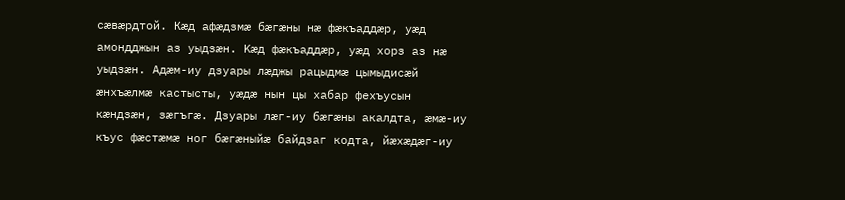сæвæрдтой. Кæд афæдзмæ бæгæны нæ фæкъаддæр, уæд амондджын аз уыдзæн. Kæд фæкъаддæр, уæд хорз аз нæ уыдзæн. Адæм-иу дзуары лæджы рацыдмæ цымыдисæй æнхъæлмæ кастысты, уæдæ нын цы хабар фехъусын кæндзæн, зæгъгæ. Дзуары лæг-иу бæгæны акалдта, æмæ-иу къус фæстæмæ ног бæгæныйæ байдзаг кодта, йæхæдæг-иу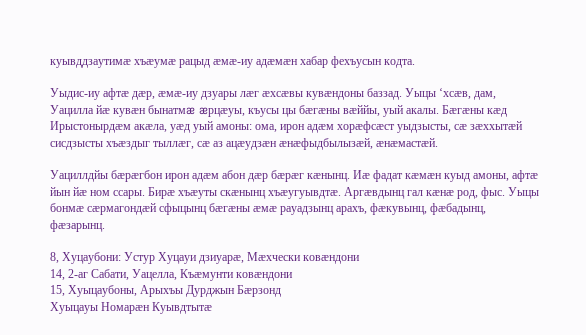куывддзаутимæ хъæумæ рацыд æмæ-иу адæмæн хабар фехъусын кодта.

Уыдис-иу афтæ дæр, æмæ-иу дзуары лæг æхсæвы кувæндоны баззад. Уыцы ‘хсæв, дам, Уацилла йæ кувæн бынатмæ æрцæуы, къусы цы бæгæны вæййы, уый акалы. Бæгæны кæд Ирыстонырдæм акæла, уæд уый амоны: ома, ирон адæм хорæфсæст уыдзысты, сæ зæххытæй сисдзысты хъæздыг тыллæг, сæ аз ацæудзæн æнæфыдбылызæй, æнæмастæй.

Уациллдйы бæрæгбон ирон адæм абон дæр бæрæг кæнынц. Иæ фадат кæмæн куыд амоны, афтæ йын йæ ном ссары. Бирæ хъæуты скæнынц хъæугуывдтæ. Аргæвдынц гал кæнæ род, фыс. Уыцы бонмæ сæрмагондæй сфыцынц бæгæны æмæ рауадзынц арахъ, фæкувынц, фæбадынц, фæзарынц.

8, Хуцаубони: Устур Хуцауи дзиуарæ, Мæхчески ковæндони
14, 2-аг Сабати, Уацелла, Къæмунти ковæндони
15, Хуыцаубоны, Арыхъы Дурджын Бæрзонд
Хуыцауы Номарæн Куывдтытæ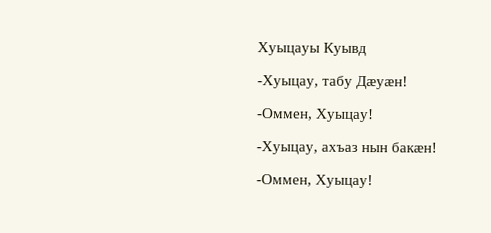Хуыцауы Куывд

-Хуыцау, табу Дæуæн!

-Оммен, Хуыцау!

-Хуыцау, ахъаз нын бакæн!

-Оммен, Хуыцау!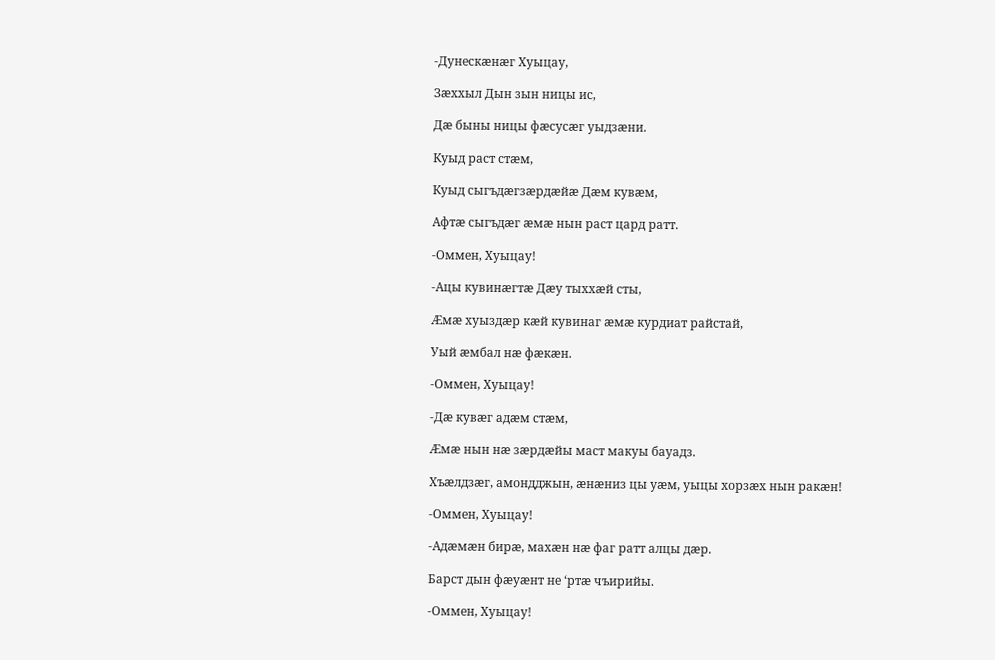-Дунескæнæг Хуыцау,

Зæххыл Дын зын ницы ис,

Дæ быны ницы фæсусæг уыдзæни.

Куыд раст стæм,

Куыд сыгъдæгзæрдæйæ Дæм кувæм,

Афтæ сыгъдæг æмæ нын раст цард ратт.

-Оммен, Хуыцау!

-Ацы кувинæгтæ Дæу тыххæй сты,

Æмæ хуыздæр кæй кувинаг æмæ курдиат райстай,

Уый æмбал нæ фæкæн.

-Оммен, Хуыцау!

-Дæ кувæг адæм стæм,

Æмæ нын нæ зæрдæйы маст макуы бауадз.

Хъæлдзæг, амондджын, æнæниз цы уæм, уыцы хорзæх нын ракæн!

-Оммен, Хуыцау!

-Адæмæн бирæ, махæн нæ фаг ратт алцы дæр.

Барст дын фæуæнт не ‘ртæ чъирийы.

-Оммен, Хуыцау!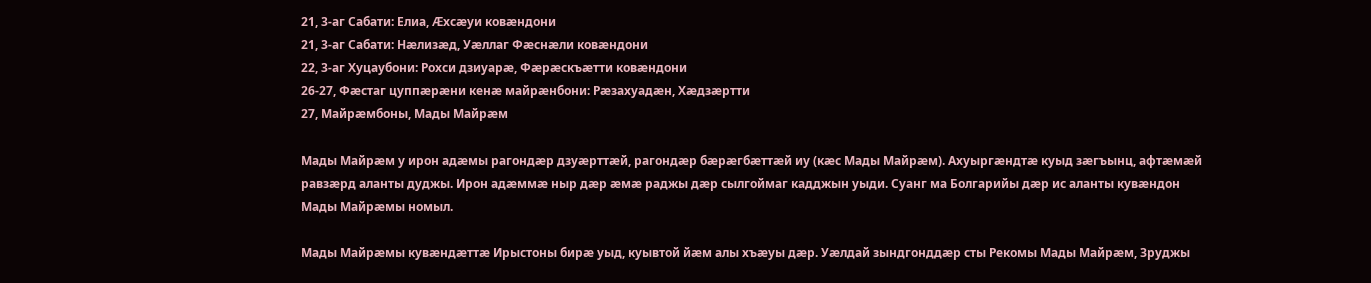21, 3-аг Сабати: Елиа, Æхсæуи ковæндони
21, 3-аг Сабати: Нæлизæд, Уæллаг Фæснæли ковæндони
22, 3-аг Хуцаубони: Рохси дзиуарæ, Фæрæскъæтти ковæндони
26-27, Фæстаг цуппæрæни кенæ майрæнбони: Рæзахуадæн, Хæдзæртти
27, Майрæмбоны, Мады Майрæм

Мады Майрæм у ирон адæмы рагондæр дзуæрттæй, рагондæр бæрæгбæттæй иу (кæс Мады Майрæм). Ахуыргæндтæ куыд зæгъынц, афтæмæй равзæрд аланты дуджы. Ирон адæммæ ныр дæр æмæ раджы дæр сылгоймаг кадджын уыди. Суанг ма Болгарийы дæр ис аланты кувæндон Мады Майрæмы номыл.

Мады Майрæмы кувæндæттæ Ирыстоны бирæ уыд, куывтой йæм алы хъæуы дæр. Уæлдай зындгонддæр сты Рекомы Мады Майрæм, Зруджы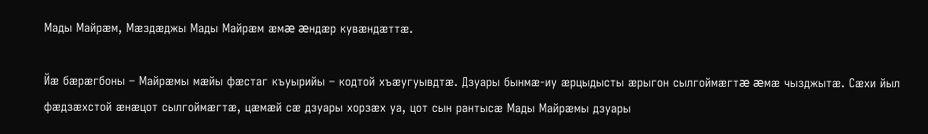Мады Майрæм, Мæздæджы Мады Майрæм æмæ æндæр кувæндæттæ.

Йæ бæрæгбоны – Майрæмы мæйы фæстаг къуырийы – кодтой хъæугуывдтæ. Дзуары бынмæ-иу æрцыдысты æрыгон сылгоймæгтæ æмæ чызджытæ. Сæхи йыл фæдзæхстой æнæцот сылгоймæгтæ, цæмæй сæ дзуары хорзæх уа, цот сын рантысæ Мады Майрæмы дзуары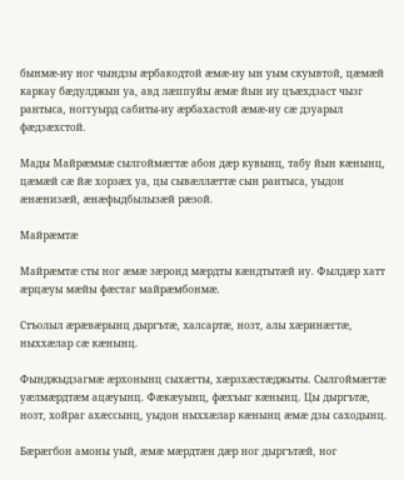бынмæ-иу ног чындзы æрбакодтой æмæ-иу ын уым скуывтой, цæмæй каркау бæдулджын уа, авд лæппуйы æмæ йын иу цъæхдзаст чызг рантыса, ноггуырд сабиты-иу æрбахастой æмæ-иу сæ дзуарыл фæдзæхстой.

Мады Майрæммæ сылгоймæгтæ абон дæр кувынц, табу йын кæнынц, цæмæй сæ йæ хорзæх уа, цы сывæллæттæ сын рантыса, уыдон æнæнизæй, æнæфыдбылызæй рæзой.

Майрæмтæ

Майрæмтæ сты ног æмæ зæронд мæрдты кæндтытæй иу. Фылдæр хатт æрцæуы мæйы фæстаг майрæмбонмæ.

Стъолыл æрæвæрынц дыргътæ, халсартæ, нозт, алы хæринæгтæ, ныххæлар сæ кæнынц.

Фынджыдзагмæ æрхонынц сыхæгты, хæрзхæстæджыты. Сылгоймæгтæ уæлмæрдтæм ацæуынц. Фæкæуынц, фæхъыг кæнынц. Цы дыргътæ, нозт, хойраг ахæссынц, уыдон ныххæлар кæнынц æмæ дзы саходынц.

Бæрæгбон амоны уый, æмæ мæрдтæн дæр ног дыргътæй, ног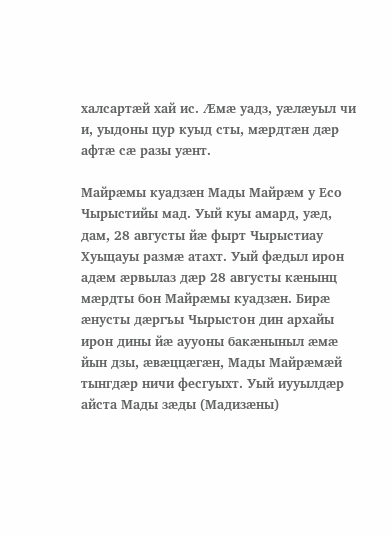халсартæй хай ис. Æмæ уадз, уæлæуыл чи и, уыдоны цур куыд сты, мæрдтæн дæр афтæ сæ разы уæнт.

Майрæмы куадзæн Мады Майрæм у Есо Чырыстийы мад. Уый куы амард, уæд, дам, 28 августы йæ фырт Чырыстиау Хуыцауы размæ атахт. Уый фæдыл ирон адæм æрвылаз дæр 28 августы кæнынц мæрдты бон Майрæмы куадзæн. Бирæ æнусты дæргъы Чырыстон дин архайы ирон дины йæ аууоны бакæныныл æмæ йын дзы, æвæццæгæн, Мады Майрæмæй тынгдæр ничи фесгуыхт. Уый иууылдæр айста Мады зæды (Мадизæны)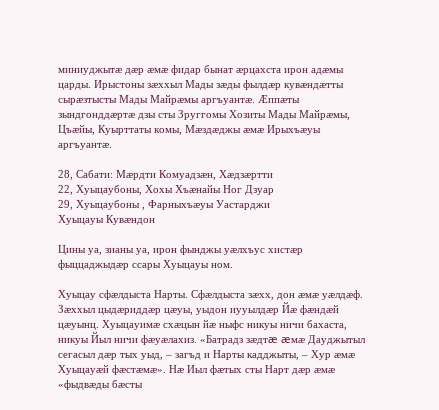миниуджытæ дæр æмæ фидар бынат æрцахста ирон адæмы царды. Ирыстоны зæххыл Мады зæды фылдæр кувæндæтты сырæзтысты Мады Майрæмы аргъуантæ. Æппæты зындгонддæртæ дзы сты Зруггомы Хозиты Мады Майрæмы, Цъæйы, Куырттаты комы, Мæздæджы æмæ Ирыхъæуы аргъуантæ.

28, Сабати: Мæрдти Комуадзæн, Хæдзæртти
22, Хуыцаубоны, Хохы Хъæнайы Ног Дзуар
29, Хуыцаубоны , Фарныхъæуы Уастарджи
Хуыцауы Кувæндон

Цины уа, зианы уа, ирон фынджы уæлхъус хистæр фыццаджыдæр ссары Хуыцауы ном.

Хуыцау сфæлдыста Нарты. Сфæлдыста зæхх, дон æмæ уæлдæф. Зæххыл цыдæриддæр цæуы, уыдон иууылдæр Йæ фæндæй цæуынц. Хуыцауимæ схæцын йæ ныфс никуы ничи бахаста, никуы Йыл ничи фæуæлахиз. «Батрадз зæдтæ æмæ Дауджытыл сегасыл дæр тых уыд, – загъд и Нарты кадджыты, – Хур æмæ Хуыцауæй фæстæмæ». Нæ Иыл фæтых сты Нарт дæр æмæ «фыдвæды бæсты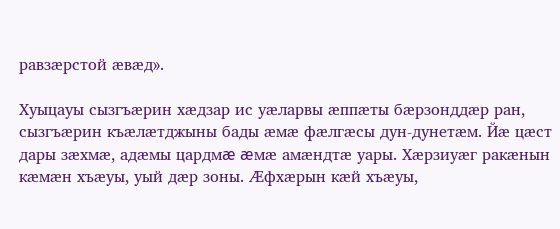равзæрстой æвæд».

Хуыцауы сызгъæрин хæдзар ис уæларвы æппæты бæрзонддæр ран, сызгъæрин къæлæтджыны бады æмæ фæлгæсы дун-дунетæм. Йæ цæст дары зæхмæ, адæмы цардмæ æмæ амæндтæ уары. Хæрзиуæг ракæнын кæмæн хъæуы, уый дæр зоны. Æфхæрын кæй хъæуы,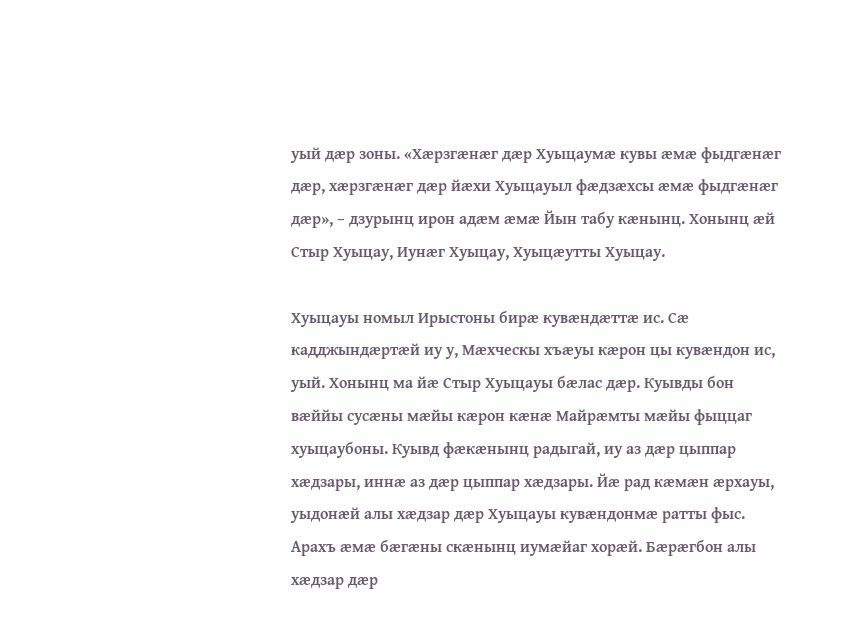уый дæр зоны. «Хæрзгæнæг дæр Хуыцаумæ кувы æмæ фыдгæнæг дæр, хæрзгæнæг дæр йæхи Хуыцауыл фæдзæхсы æмæ фыдгæнæг дæр», – дзурынц ирон адæм æмæ Йын табу кæнынц. Хонынц æй Стыр Хуыцау, Иунæг Хуыцау, Хуыцæутты Хуыцау.

Хуыцауы номыл Ирыстоны бирæ кувæндæттæ ис. Сæ кадджындæртæй иу у, Мæхческы хъæуы кæрон цы кувæндон ис, уый. Хонынц ма йæ Стыр Хуыцауы бæлас дæр. Куывды бон вæййы сусæны мæйы кæрон кæнæ Майрæмты мæйы фыццаг хуыцаубоны. Куывд фæкæнынц радыгай, иу аз дæр цыппар хæдзары, иннæ аз дæр цыппар хæдзары. Йæ рад кæмæн æрхауы, уыдонæй алы хæдзар дæр Хуыцауы кувæндонмæ ратты фыс. Арахъ æмæ бæгæны скæнынц иумæйаг хорæй. Бæрæгбон алы хæдзар дæр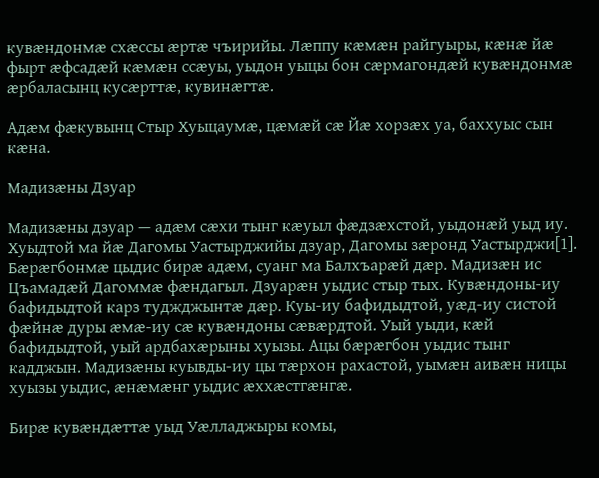кувæндонмæ схæссы æртæ чъирийы. Лæппу кæмæн райгуыры, кæнæ йæ фырт æфсадæй кæмæн ссæуы, уыдон уыцы бон сæрмагондæй кувæндонмæ æрбаласынц кусæрттæ, кувинæгтæ.

Адæм фæкувынц Стыр Хуыцаумæ, цæмæй сæ Йæ хорзæх уа, баххуыс сын кæна.

Мадизæны Дзуар

Мадизæны дзуар — адæм сæхи тынг кæуыл фæдзæхстой, уыдонæй уыд иу. Хуыдтой ма йæ Дагомы Уастырджийы дзуар, Дагомы зæронд Уастырджи[1]. Бæрæгбонмæ цыдис бирæ адæм, суанг ма Балхъарæй дæр. Мадизæн ис Цъамадæй Дагоммæ фæндагыл. Дзуарæн уыдис стыр тых. Кувæндоны-иу бафидыдтой карз туджджынтæ дæр. Куы-иу бафидыдтой, уæд-иу систой фæйнæ дуры æмæ-иу сæ кувæндоны сæвæрдтой. Уый уыди, кæй бафидыдтой, уый ардбахæрыны хуызы. Ацы бæрæгбон уыдис тынг кадджын. Мадизæны куывды-иу цы тæрхон рахастой, уымæн аивæн ницы хуызы уыдис, æнæмæнг уыдис æххæстгæнгæ.

Бирæ кувæндæттæ уыд Уæлладжыры комы,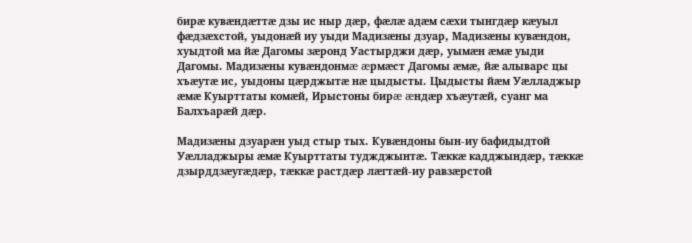бирæ кувæндæттæ дзы ис ныр дæр, фæлæ адæм сæхи тынгдæр кæуыл фæдзæхстой, уыдонæй иу уыди Мадизæны дзуар, Мадизæны кувæндон, хуыдтой ма йæ Дагомы зæронд Уастырджи дæр, уымæн æмæ уыди Дагомы. Мадизæны кувæндонмæ æрмæст Дагомы æмæ, йæ алыварс цы хъæутæ ис, уыдоны цæрджытæ нæ цыдысты. Цыдысты йæм Уæлладжыр æмæ Куырттаты комæй, Ирыстоны бирæ æндæр хъæутæй, суанг ма Балхъарæй дæр.

Мадизæны дзуарæн уыд стыр тых. Кувæндоны бын-иу бафидыдтой Уæлладжыры æмæ Куырттаты туджджынтæ. Тæккæ кадджындæр, тæккæ дзырддзæугæдæр, тæккæ растдæр лæгтæй-иу равзæрстой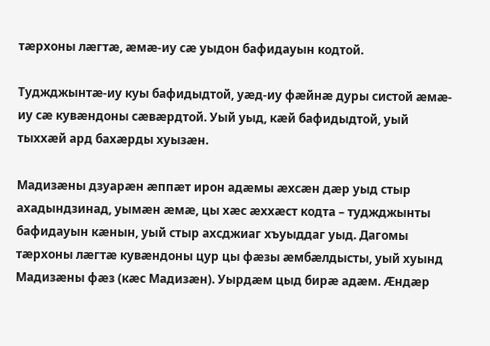тæрхоны лæгтæ, æмæ-иу сæ уыдон бафидауын кодтой.

Туджджынтæ-иу куы бафидыдтой, уæд-иу фæйнæ дуры систой æмæ-иу сæ кувæндоны сæвæрдтой. Уый уыд, кæй бафидыдтой, уый тыххæй ард бахæрды хуызæн.

Мадизæны дзуарæн æппæт ирон адæмы æхсæн дæр уыд стыр ахадындзинад, уымæн æмæ, цы хæс æххæст кодта – туджджынты бафидауын кæнын, уый стыр ахсджиаг хъуыддаг уыд. Дагомы тæрхоны лæгтæ кувæндоны цур цы фæзы æмбæлдысты, уый хуынд Мадизæны фæз (кæс Мадизæн). Уырдæм цыд бирæ адæм. Æндæр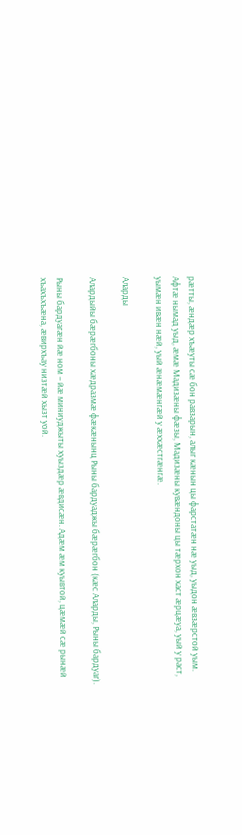рæтты, æндæр хъæуты сæ бон равзарын, алыг кæнын цы фарстатæн нæ уыд, уыдон æвзæрстой уым. Афтæ нымад уыд, æмæ Мадизæны фæзы, Мадизæны кувæндоны цы тæрхон хаст æрцæуа, уый у раст, уымæн ивæн нæй, уый æнæмæнгæй у æххæстгæнгæ.

Аларды

Алардыйы бæрæгбоны хæдразмæ фæкæнынц Рыны бардуаджы бæрæгбон (кæс Аларды, Рыны бардуаг).

Рыны бардуагæн йæ ном – йæ миниуджыты хуыздæр æвдисæн. Адæм æм куывтой, цæмæй сæ рынæй хъахъхъæна, æвирхъау низтæй хызт уой.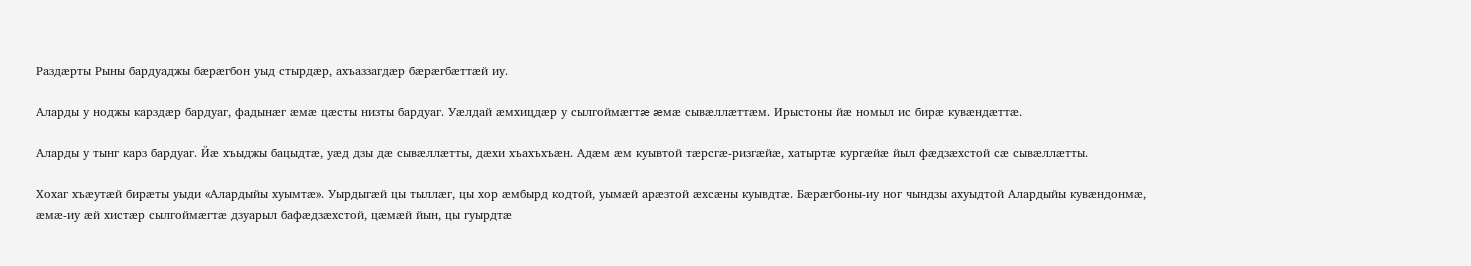Раздæрты Рыны бардуаджы бæрæгбон уыд стырдæр, ахъаззагдæр бæрæгбæттæй иу.

Аларды у ноджы карздæр бардуаг, фадынæг æмæ цæсты низты бардуаг. Уæлдай æмхицдæр у сылгоймæгтæ æмæ сывæллæттæм. Ирыстоны йæ номыл ис бирæ кувæндæттæ.

Аларды у тынг карз бардуаг. Йæ хъыджы бацыдтæ, уæд дзы дæ сывæллæтты, дæхи хъахъхъæн. Адæм æм куывтой тæрсгæ-ризгæйæ, хатыртæ кургæйæ йыл фæдзæхстой сæ сывæллæтты.

Хохаг хъæутæй бирæты уыди «Алардыйы хуымтæ». Уырдыгæй цы тыллæг, цы хор æмбырд кодтой, уымæй арæзтой æхсæны куывдтæ. Бæрæгбоны-иу ног чындзы ахуыдтой Алардыйы кувæндонмæ, æмæ-иу æй хистæр сылгоймæгтæ дзуарыл бафæдзæхстой, цæмæй йын, цы гуырдтæ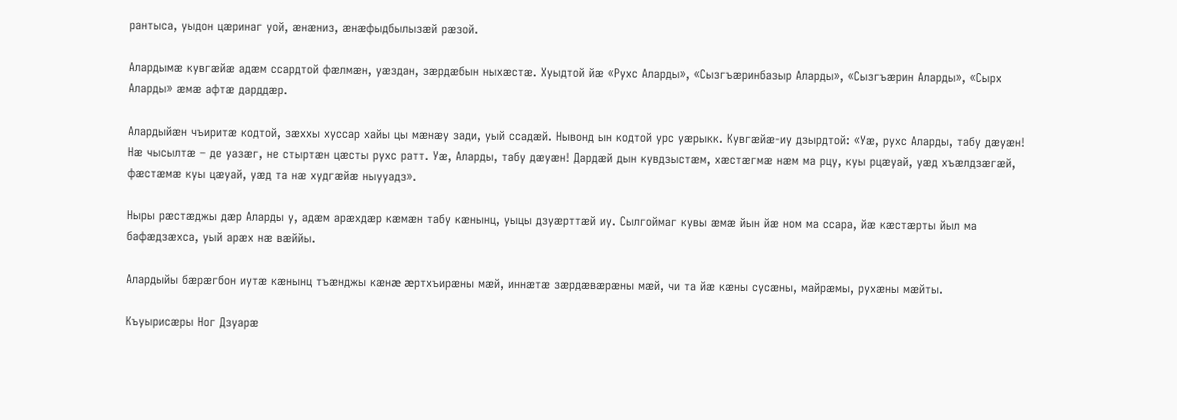рантыса, уыдон цæринаг уой, æнæниз, æнæфыдбылызæй рæзой.

Алардымæ кувгæйæ адæм ссардтой фæлмæн, уæздан, зæрдæбын ныхæстæ. Хуыдтой йæ «Рухс Аларды», «Сызгъæринбазыр Аларды», «Сызгъæрин Аларды», «Сырх Аларды» æмæ афтæ дарддæр.

Алардыйæн чъиритæ кодтой, зæххы хуссар хайы цы мæнæу зади, уый ссадæй. Нывонд ын кодтой урс уæрыкк. Кувгæйæ-иу дзырдтой: «Уæ, рухс Аларды, табу дæуæн! Нæ чысылтæ – де уазæг, не стыртæн цæсты рухс ратт. Уæ, Аларды, табу дæуæн! Дардæй дын кувдзыстæм, хæстæгмæ нæм ма рцу, куы рцæуай, уæд хъæлдзæгæй, фæстæмæ куы цæуай, уæд та нæ худгæйæ ныууадз».

Ныры рæстæджы дæр Аларды у, адæм арæхдæр кæмæн табу кæнынц, уыцы дзуæрттæй иу. Сылгоймаг кувы æмæ йын йæ ном ма ссара, йæ кæстæрты йыл ма бафæдзæхса, уый арæх нæ вæййы.

Алардыйы бæрæгбон иутæ кæнынц тъæнджы кæнæ æртхъирæны мæй, иннæтæ зæрдæвæрæны мæй, чи та йæ кæны сусæны, майрæмы, рухæны мæйты.

Къуырисæры Ног Дзуарæ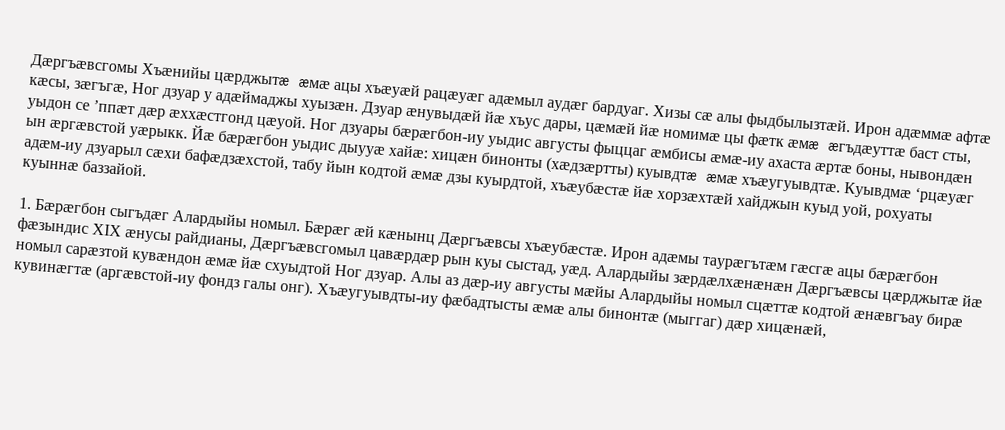Дæргъæвсгомы Хъæнийы цæрджытæ æмæ ацы хъæуæй рацæуæг адæмыл аудæг бардуаг. Хизы сæ алы фыдбылызтæй. Ирон адæммæ афтæ кæсы, зæгъгæ, Ног дзуар у адæймаджы хуызæн. Дзуар æнувыдæй йæ хъус дары, цæмæй йæ номимæ цы фæтк æмæ æгъдæуттæ баст сты, уыдон се ’ппæт дæр æххæстгонд цæуой. Ног дзуары бæрæгбон-иу уыдис августы фыццаг æмбисы æмæ-иу ахаста æртæ боны, нывондæн ын æргæвстой уæрыкк. Йæ бæрæгбон уыдис дыууæ хайæ: хицæн бинонты (хæдзæртты) куывдтæ æмæ хъæугуывдтæ. Куывдмæ ‘рцæуæг адæм-иу дзуарыл сæхи бафæдзæхстой, табу йын кодтой æмæ дзы куырдтой, хъæубæстæ йæ хорзæхтæй хайджын куыд уой, рохуаты куыннæ баззайой.

1. Бæрæгбон сыгъдæг Алардыйы номыл. Бæрæг æй кæнынц Дæргъæвсы хъæубæстæ. Ирон адæмы таурæгътæм гæсгæ ацы бæрæгбон фæзындис ХIХ æнусы райдианы, Дæргъæвсгомыл цавæрдæр рын куы сыстад, уæд. Алардыйы зæрдæлхæнæнæн Дæргъæвсы цæрджытæ йæ номыл сарæзтой кувæндон æмæ йæ схуыдтой Ног дзуар. Алы аз дæр-иу августы мæйы Алардыйы номыл сцæттæ кодтой æнæвгъау бирæ кувинæгтæ (аргæвстой-иу фондз галы онг). Хъæугуывдты-иу фæбадтысты æмæ алы бинонтæ (мыггаг) дæр хицæнæй,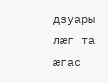дзуары лæг та æгас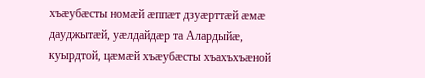хъæубæсты номæй æппæт дзуæрттæй æмæ дауджытæй, уæлдайдæр та Алардыйæ, куырдтой, цæмæй хъæубæсты хъахъхъæной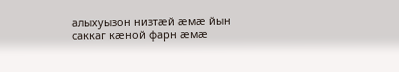алыхуызон низтæй æмæ йын саккаг кæной фарн æмæ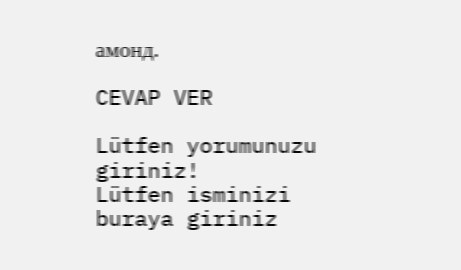амонд.

CEVAP VER

Lütfen yorumunuzu giriniz!
Lütfen isminizi buraya giriniz